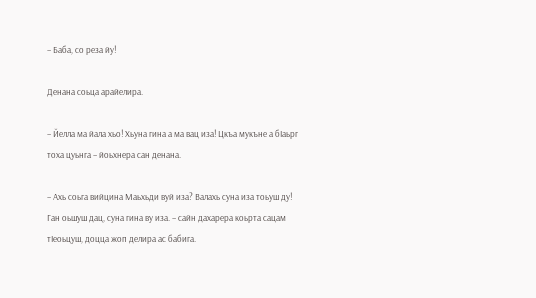– Баба, со реза йу!

Денана соьца арайелира.

– Йелла ма йала хьо! Хьуна гина а ма вац иза! Цкъа мукъне а бIаьрг тоха цуьнга – йоьхнера сан денана.

– Ахь соьга вийцина Маьхьди вуй иза? Валахь суна иза тоьуш ду! Ган оьшуш дац, суна гина ву иза. – сайн дахарера коьрта сацам тIеоьцуш, доцца жоп делира ас бабига.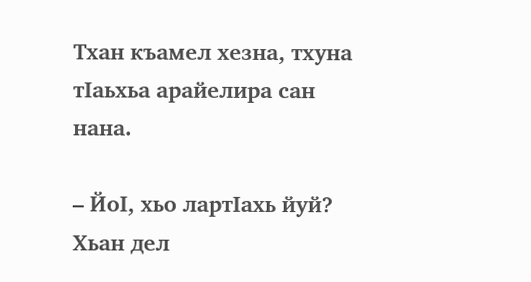Тхан къамел хезна, тхуна тIаьхьа арайелира сан нана.

– ЙоI, хьо лартIахь йуй? Хьан дел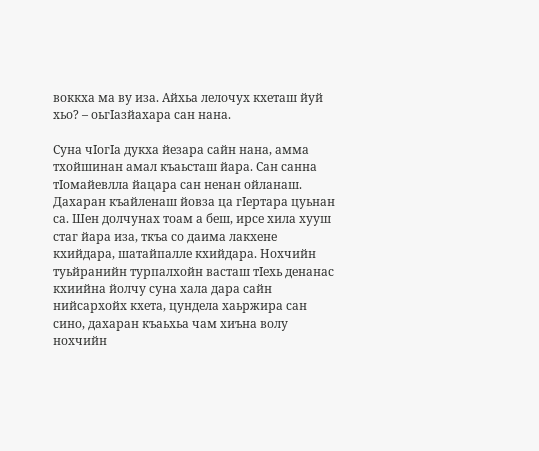воккха ма ву иза. Айхьа лелочух кхеташ йуй хьо? – оьгIазйахара сан нана.

Суна чIогIа дукха йезара сайн нана, амма тхойшинан амал къаьсташ йара. Сан санна тIомайевлла йацара сан ненан ойланаш. Дахаран къайленаш йовза ца гIертара цуьнан са. Шен долчунах тоам а беш, ирсе хила хууш стаг йара иза, ткъа со даима лакхене кхийдара, шатайпалле кхийдара. Нохчийн туьйранийн турпалхойн васташ тIехь денанас кхиийна йолчу суна хала дара сайн нийсархойх кхета, цундела хаьржира сан сино, дахаран къаьхьа чам хиъна волу нохчийн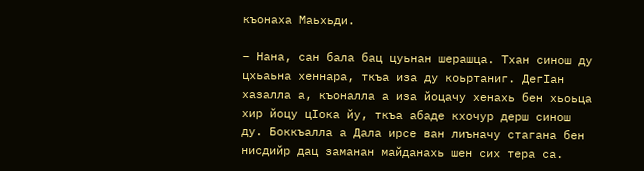къонаха Маьхьди.

– Нана, сан бала бац цуьнан шерашца. Тхан синош ду цхьаьна хеннара, ткъа иза ду коьртаниг. ДегIан хазалла а, къоналла а иза йоцачу хенахь бен хьоьца хир йоцу цIока йу, ткъа абаде кхочур дерш синош ду. Боккъалла а Дала ирсе ван лиъначу стагана бен нисдийр дац заманан майданахь шен сих тера са.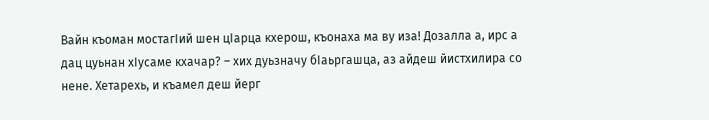Вайн къоман мостагIий шен цIарца кхерош, къонаха ма ву иза! Дозалла а, ирс а дац цуьнан хIусаме кхачар? – хих дуьзначу бIаьргашца, аз айдеш йистхилира со нене. Хетарехь, и къамел деш йерг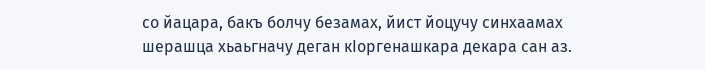со йацара, бакъ болчу безамах, йист йоцучу синхаамах шерашца хьаьгначу деган кIоргенашкара декара сан аз.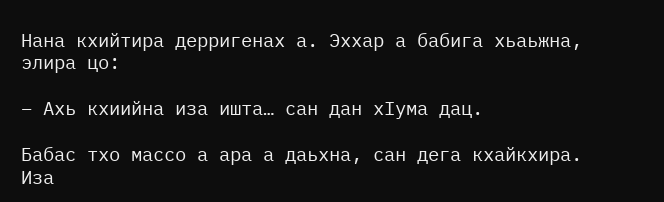Нана кхийтира дерригенах а. Эххар а бабига хьаьжна, элира цо:

– Ахь кхиийна иза ишта… сан дан хIума дац.

Бабас тхо массо а ара а даьхна, сан дега кхайкхира. Иза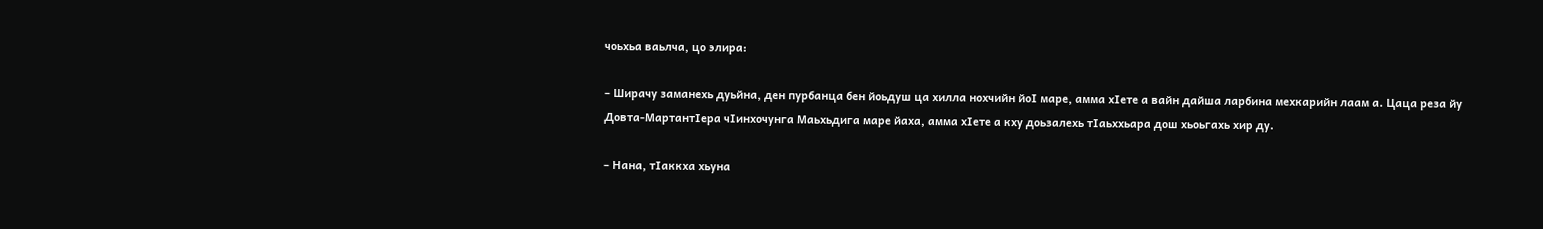чоьхьа ваьлча, цо элира:

– Ширачу заманехь дуьйна, ден пурбанца бен йоьдуш ца хилла нохчийн йоI маре, амма хIете а вайн дайша ларбина мехкарийн лаам а. Цаца реза йу Довта-МартантIера чIинхочунга Маьхьдига маре йаха, амма хIете а кху доьзалехь тIаьххьара дош хьоьгахь хир ду.

– Нана, тIаккха хьуна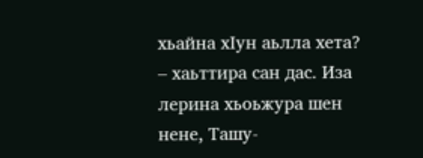хьайна хIун аьлла хета? – хаьттира сан дас. Иза лерина хьоьжура шен нене, Ташу-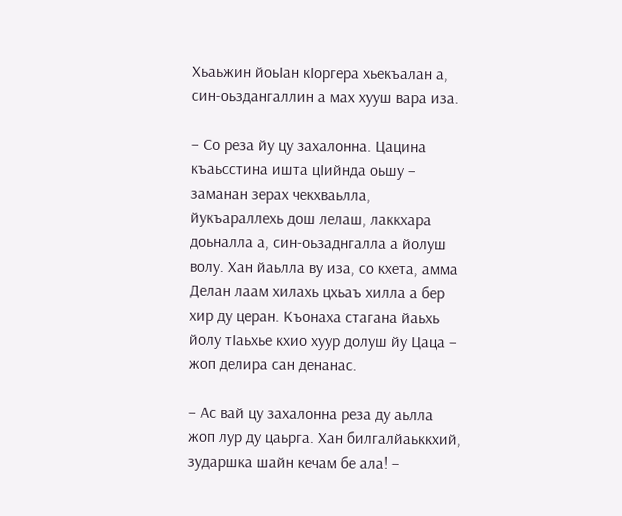Хьаьжин йоьIан кIоргера хьекъалан а, син-оьздангаллин а мах хууш вара иза.

– Со реза йу цу захалонна. Цацина къаьсстина ишта цIийнда оьшу – заманан зерах чекхваьлла, йукъараллехь дош лелаш, лаккхара доьналла а, син-оьзаднгалла а йолуш волу. Хан йаьлла ву иза, со кхета, амма Делан лаам хилахь цхьаъ хилла а бер хир ду церан. Къонаха стагана йаьхь йолу тIаьхье кхио хуур долуш йу Цаца – жоп делира сан денанас.

– Ас вай цу захалонна реза ду аьлла жоп лур ду цаьрга. Хан билгалйаьккхий, зударшка шайн кечам бе ала! –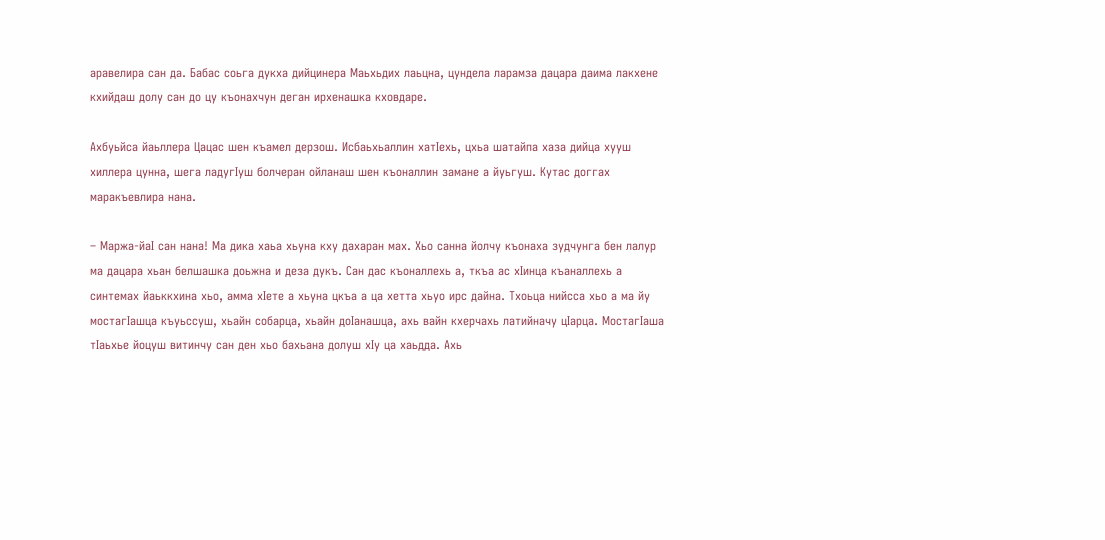аравелира сан да. Бабас соьга дукха дийцинера Маьхьдих лаьцна, цундела ларамза дацара даима лакхене кхийдаш долу сан до цу къонахчун деган ирхенашка кховдаре.

Ахбуьйса йаьллера Цацас шен къамел дерзош. Исбаьхьаллин хатIехь, цхьа шатайпа хаза дийца хууш хиллера цунна, шега ладугIуш болчеран ойланаш шен къоналлин замане а йуьгуш. Кутас доггах маракъевлира нана.

– Маржа-йаI сан нана! Ма дика хаьа хьуна кху дахаран мах. Хьо санна йолчу къонаха зудчунга бен лалур ма дацара хьан белшашка доьжна и деза дукъ. Сан дас къоналлехь а, ткъа ас хIинца къаналлехь а синтемах йаьккхина хьо, амма хIете а хьуна цкъа а ца хетта хьуо ирс дайна. Тхоьца нийсса хьо а ма йу мостагIашца къуьссуш, хьайн собарца, хьайн доIанашца, ахь вайн кхерчахь латийначу цIарца. МостагIаша тIаьхье йоцуш витинчу сан ден хьо бахьана долуш хIу ца хаьдда. Ахь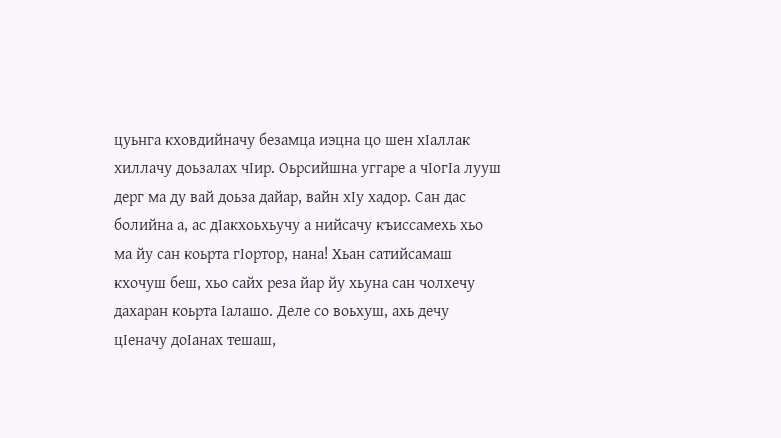цуьнга кховдийначу безамца иэцна цо шен хIаллак хиллачу доьзалах чIир. Оьрсийшна уггаре а чIогIа лууш дерг ма ду вай доьза дайар, вайн хIу хадор. Сан дас болийна а, ас дIакхоьхьучу а нийсачу къиссамехь хьо ма йу сан коьрта гIортор, нана! Хьан сатийсамаш кхочуш беш, хьо сайх реза йар йу хьуна сан чолхечу дахаран коьрта Iалашо. Деле со воьхуш, ахь дечу цIеначу доIанах тешаш,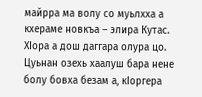майрра ма волу со муьлхха а кхераме новкъа – элира Кутас. ХIора а дош даггара олура цо. Цуьнан озехь хаалуш бара нене болу бовха безам а, кIоргера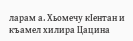ларам а. Хьомечу кIентан и къамел хилира Цацина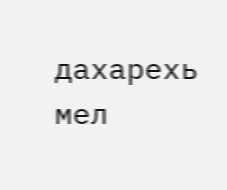дахарехь мел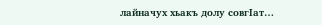лайначух хьакъ долу совгIат…